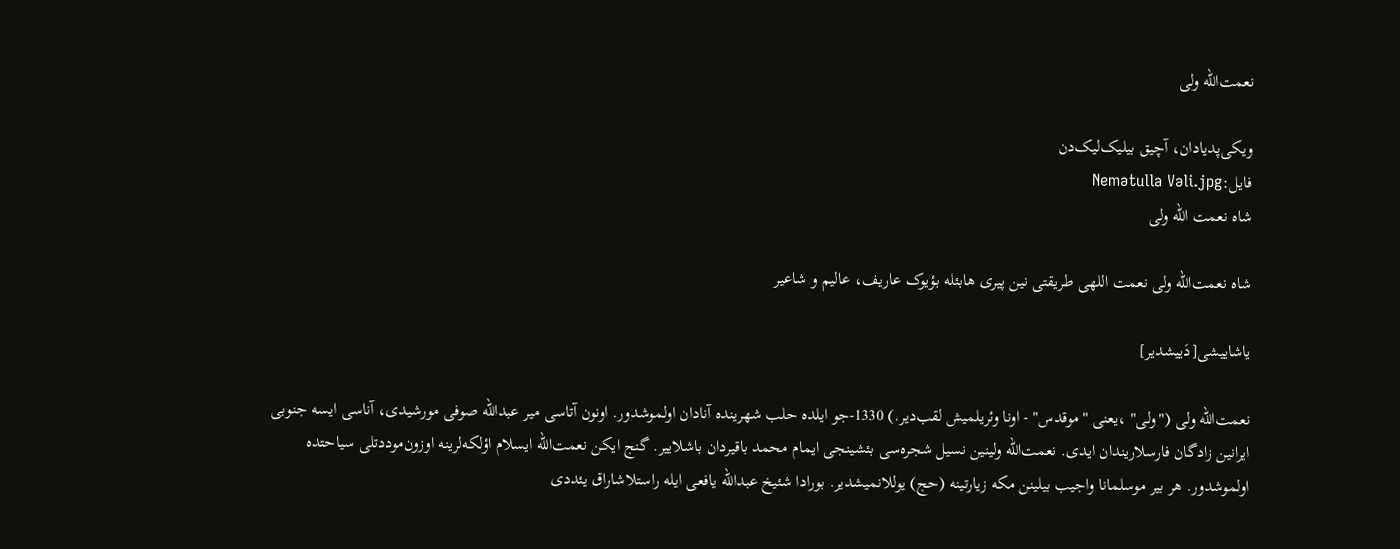نعمت‌الله ولی

ویکی‌پدیادان، آچیق بیلیک‌لیک‌دن
فایل:Nemətulla Vəli.jpg
شاه نعمت الله ولی

شاه نعمت‌الله ولی نعمت اللهی طریقتی نین پیری هابئله بؤیوک عاریف، عالیم و شاعیر

یاشاییشی[دَییشدیر]

نعمت‌الله ولی ("ولی" ،یعنی "موقدس" - اونا وئریلمیش لقب‌دیر.) 1330-جو ایلده حلب شهرینده آنادان اولموشدور. اونون آتاسی میر عبدالله صوفی مورشیدی، آناسی ایسه جنوبی ایرانین زادگان فارسلاریندان ایدی. نعمت‌الله ولینین نسیل شجره‌سی بئشینجی ایمام محمد باقیردان باشلاییر. گنج ایکن نعمت‌الله ایسلام اؤلکه‌لرینه اوزون‌موددتلی سیاحتده اولموشدور. هر بیر موسلمانا واجیب بیلینن مکه زیارتینه (حج) یوللانمیشدیر. بورادا شئیخ عبدالله یافعی ایله راستلاشاراق یئددی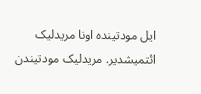ایل مودتینده اونا مریدلیک ائتمیشدیر. مریدلیک مودتیندن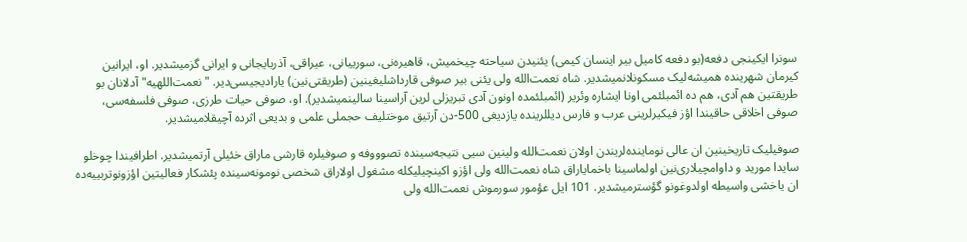سونرا ایکینجی دفعه(بو دفعه کامیل بیر اینسان کیمی) یئنیدن سیاحته چیخمیش، قاهیره‌نی، سورییانی، عیراقی، آذربایجانی و ایرانی گزمیشدیر. او، ایرانین کیرمان شهرینده همیشه‌لیک مسکونلانمیشدیر. شاه نعمت‌الله ولی یئنی بیر صوفی قارداشلیغینین (طریقتی‌نین) یارادیجیسی‌دیر. "نعمت‌اللهیه" آدلانان بو طریقتین هم آدی، هم ده ائمبلئمی اونا ایشاره وئریر (ائمبلئمده اونون آدی تبریزلی لرین آراسینا سالینمیشدیر). او، صوفی حیات طرزی، صوفی فلسفه‌سی، صوفی اخلاقی حاقیندا اؤز فیکیرلرینی عرب و فارس دیللرینده یازدیغی 500-دن آرتیق موختلیف حجملی علمی و بدیعی اثرده آچیقلامیشدیر.

صوفیلیک تاریخینین ان عالی نوماینده‌لریندن اولان نعمت‌الله ولینین سیی نتیجه‌سینده تصوووفه و صوفیلره قارشی ماراق خئیلی آرتمیشدیر. اطرافیندا چوخلو سایدا مورید و داوامچیلاری‌نین اولماسینا باخمایاراق شاه نعمت‌الله ولی اؤزو اکینچیلیکله مشغول اولاراق شخصی نومونه‌سینده پئشکار فعالیتین اؤزونوتربییه‌ده ان یاخشی واسیطه اولدوغونو گؤسترمیشدیر. 101 ایل عؤمور سورموش نعمت‌الله ولی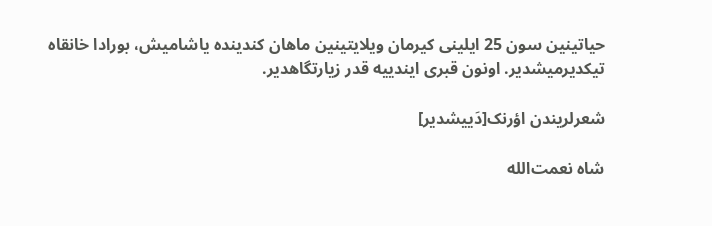حیاتینین سون 25 ایلینی کیرمان ویلایتینین ماهان کندینده یاشامیش، بورادا خانقاه تیکدیرمیشدیر. اونون قبری ایندییه قدر زیارتگاهدیر.

شعرلریندن اؤرنک[دَییشدیر]

شاه نعمت‌الله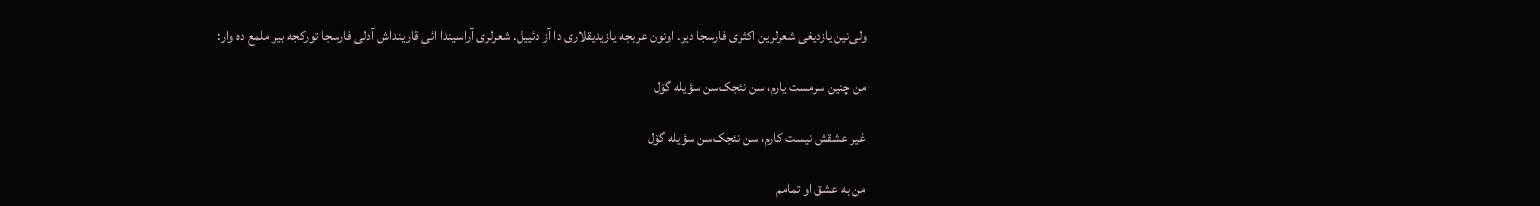ولی‌نین یازدیغی شعرلرین اکثری فارسجا دیر. اونون عربجه یازیدیقلاری دا آز دئییل. شعرلری آراسیندا ائی قارینداش آدلی فارسجا تورکجه بیر ملمع ده وار:

من چنین سرمست یارم، سن نئجک‌سن سؤیله گۆل

غیر عشقش نیست کارم، سن نئجک‌سن سؤیله گۆل

من به عشق او تمامم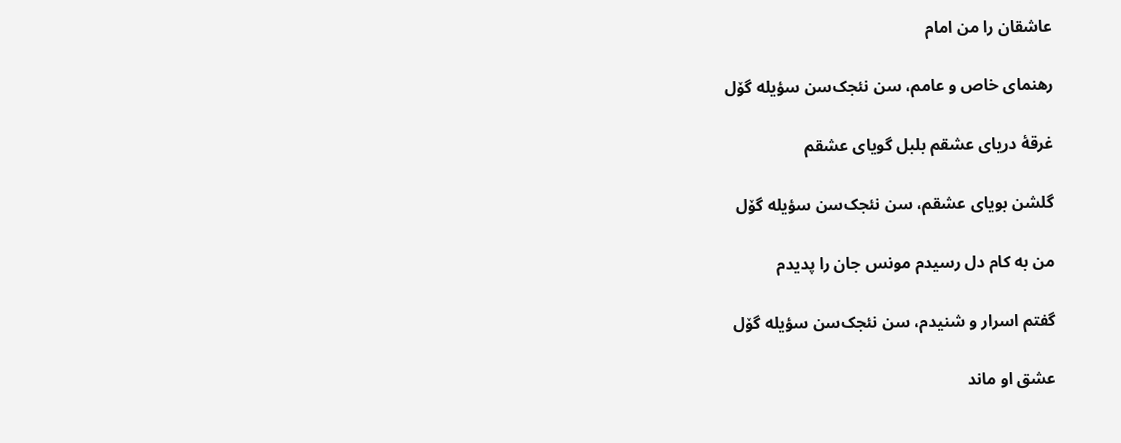عاشقان را من امام

رهنمای خاص و عامم، سن نئجک‌سن سؤیله گۆل

غرقهٔ دریای عشقم بلبل گویای عشقم

گلشن بویای عشقم، سن نئجک‌سن سؤیله گۆل

من به کام دل رسیدم مونس جان را پدیدم

گفتم اسرار و شنیدم، سن نئجک‌سن سؤیله گۆل

عشق او ماند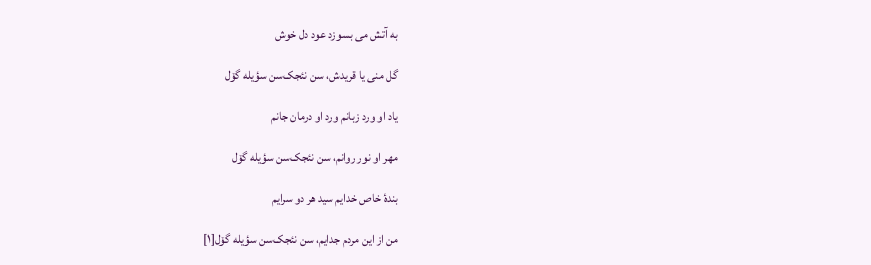به آتش می بسوزد عود دل خوش

گل منی یا قریدش، سن نئجک‌سن سؤیله گۆل

یاد او ورد زبانم ورد او درمان جانم

مهر او نور روانم، سن نئجک‌سن سؤیله گۆل

بندهٔ خاص خدایم سید هر دو سرایم

من از این مردم جدایم، سن نئجک‌سن سؤیله گۆل[۱]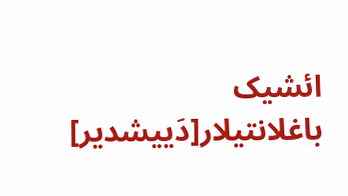ائشیک باغلانتیلار[دَییشدیر]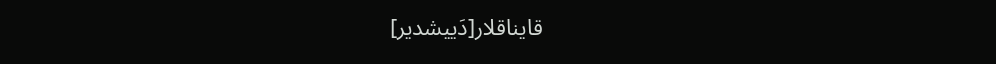قایناقلار[دَییشدیر]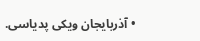• آذربایجان ویکی پدیاسی.